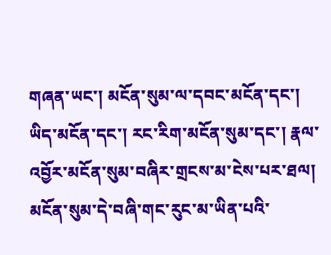གཞན་ཡང་། མངོན་སུམ་ལ་དབང་མངོན་དང་། ཡིད་མངོན་དང་། རང་རིག་མངོན་སུམ་དང་། རྣལ་འབྱོར་མངོན་སུམ་བཞིར་གྲངས་མ་ངེས་པར་ཐལ། མངོན་སུམ་དེ་བཞི་གང་རུང་མ་ཡིན་པའི་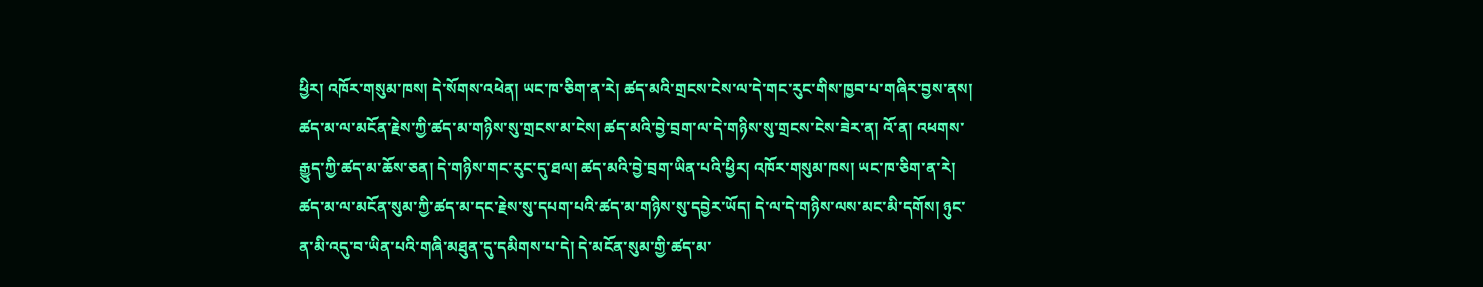ཕྱིར། འཁོར་གསུམ་ཁས། དེ་སོགས་འཕེན། ཡང་ཁ་ཅིག་ན་རེ། ཚད་མའི་གྲངས་ངེས་ལ་དེ་གང་རུང་གིས་ཁྱབ་པ་གཞིར་བྱས་ནས། ཚད་མ་ལ་མངོན་རྗེས་ཀྱི་ཚད་མ་གཉིས་སུ་གྲངས་མ་ངེས། ཚད་མའི་བྱེ་བྲག་ལ་དེ་གཉིས་སུ་གྲངས་ངེས་ཟེར་ན། འོ་ན། འཕགས་རྒྱུད་ཀྱི་ཚད་མ་ཆོས་ཅན། དེ་གཉིས་གང་རུང་དུ་ཐལ། ཚད་མའི་བྱེ་བྲག་ཡིན་པའི་ཕྱིར། འཁོར་གསུམ་ཁས། ཡང་ཁ་ཅིག་ན་རེ། ཚད་མ་ལ་མངོན་སུམ་ཀྱི་ཚད་མ་དང་རྗེས་སུ་དཔག་པའི་ཚད་མ་གཉིས་སུ་དབྱེར་ཡོད། དེ་ལ་དེ་གཉིས་ལས་མང་མི་དགོས། ཉུང་ན་མི་འདུ་བ་ཡིན་པའི་གཞི་མཐུན་དུ་དམིགས་པ་དེ། དེ་མངོན་སུམ་གྱི་ཚད་མ་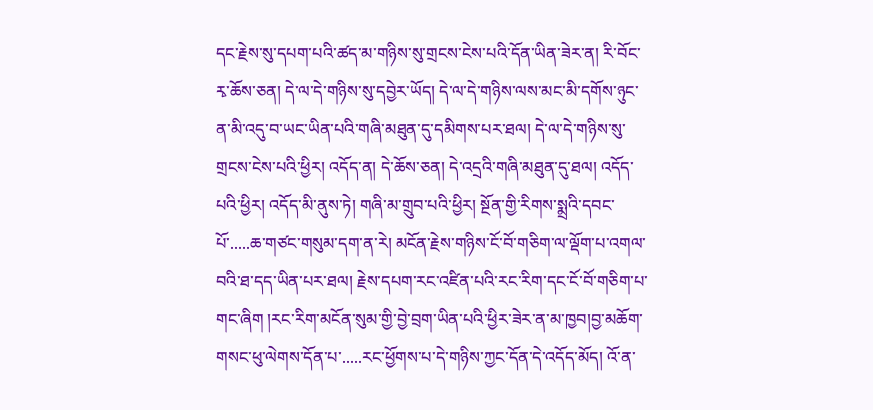དང་རྗེས་སུ་དཔག་པའི་ཚད་མ་གཉིས་སུ་གྲངས་ངེས་པའི་དོན་ཡིན་ཟེར་ན། རི་བོང་རྭ་ཆོས་ཅན། དེ་ལ་དེ་གཉིས་སུ་དབྱེར་ཡོད། དེ་ལ་དེ་གཉིས་ལས་མང་མི་དགོས་ཉུང་ན་མི་འདུ་བ་ཡང་ཡིན་པའི་གཞི་མཐུན་དུ་དམིགས་པར་ཐལ། དེ་ལ་དེ་གཉིས་སུ་གྲངས་ངེས་པའི་ཕྱིར། འདོད་ན། དེ་ཆོས་ཅན། དེ་འདྲའི་གཞི་མཐུན་དུ་ཐལ། འདོད་པའི་ཕྱིར། འདོད་མི་ནུས་ཏེ། གཞི་མ་གྲུབ་པའི་ཕྱིར། སྔོན་གྱི་རིགས་སྨྲའི་དབང་པོ་.....ཆ་གཙང་གསུམ་དག་ན་རེ། མངོན་རྗེས་གཉིས་ངོ་བོ་གཅིག་ལ་ལྡོག་པ་འགལ་བའི་ཐ་དད་ཡིན་པར་ཐལ། རྗེས་དཔག་རང་འཛིན་པའི་རང་རིག་དང་ངོ་བོ་གཅིག་པ་གང་ཞིག །རང་རིག་མངོན་སུམ་གྱི་བྱེ་བྲག་ཡིན་པའི་ཕྱིར་ཟེར་ན་མ་ཁྱབ།བྱ་མཆོག་གསང་ཕུ་ལེགས་དོན་པ་.....རང་ཕྱོགས་པ་དེ་གཉིས་ཀྱང་དོན་དེ་འདོད་མོད། འོ་ན་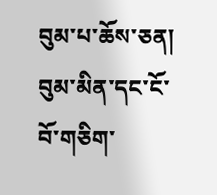བུམ་པ་ཆོས་ཅན། བུམ་མིན་དང་ངོ་བོ་གཅིག་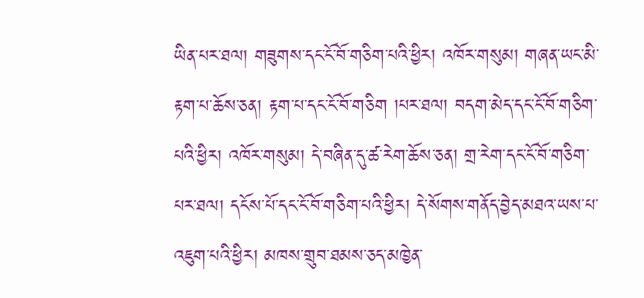ཡིན་པར་ཐལ། གཟུགས་དང་ངོ་བོ་གཅིག་པའི་ཕྱིར། འཁོར་གསུམ། གཞན་ཡང་མི་རྟག་པ་ཆོས་ཅན། རྟག་པ་དང་ངོ་བོ་གཅིག །པར་ཐལ། བདག་མེད་དང་ངོ་བོ་གཅིག་པའི་ཕྱིར། འཁོར་གསུམ། དེ་བཞིན་དུ་ཚ་རེག་ཆོས་ཅན། གྲ་རེག་དང་ངོ་བོ་གཅིག་པར་ཐལ། དངོས་པོ་དང་ངོ་བོ་གཅིག་པའི་ཕྱིར། དེ་སོགས་གནོད་བྱེད་མཐའ་ཡས་པ་འཇུག་པའི་ཕྱིར། མཁས་གྲུབ་ཐམས་ཅད་མཁྱེན་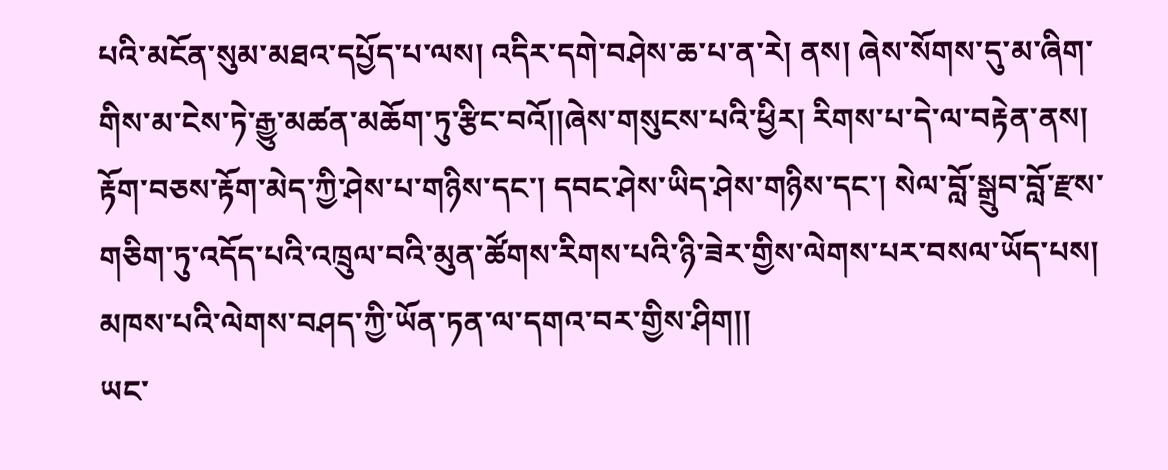པའི་མངོན་སུམ་མཐའ་དཔྱོད་པ་ལས། འདིར་དགེ་བཤེས་ཆ་པ་ན་རེ། ནས། ཞེས་སོགས་དུ་མ་ཞིག་གིས་མ་ངེས་ཏེ་རྒྱུ་མཚན་མཆོག་ཏུ་རྩིང་བའོ།།ཞེས་གསུངས་པའི་ཕྱིར། རིགས་པ་དེ་ལ་བརྟེན་ནས། རྟོག་བཅས་རྟོག་མེད་ཀྱི་ཤེས་པ་གཉིས་དང་། དབང་ཤེས་ཡིད་ཤེས་གཉིས་དང་། སེལ་བློ་སྒྲུབ་བློ་རྫས་གཅིག་ཏུ་འདོད་པའི་འཁྲུལ་བའི་མུན་ཚོགས་རིགས་པའི་ཉི་ཟེར་གྱིས་ལེགས་པར་བསལ་ཡོད་པས། མཁས་པའི་ལེགས་བཤད་ཀྱི་ཡོན་ཏན་ལ་དགའ་བར་གྱིས་ཤིག།།
ཡང་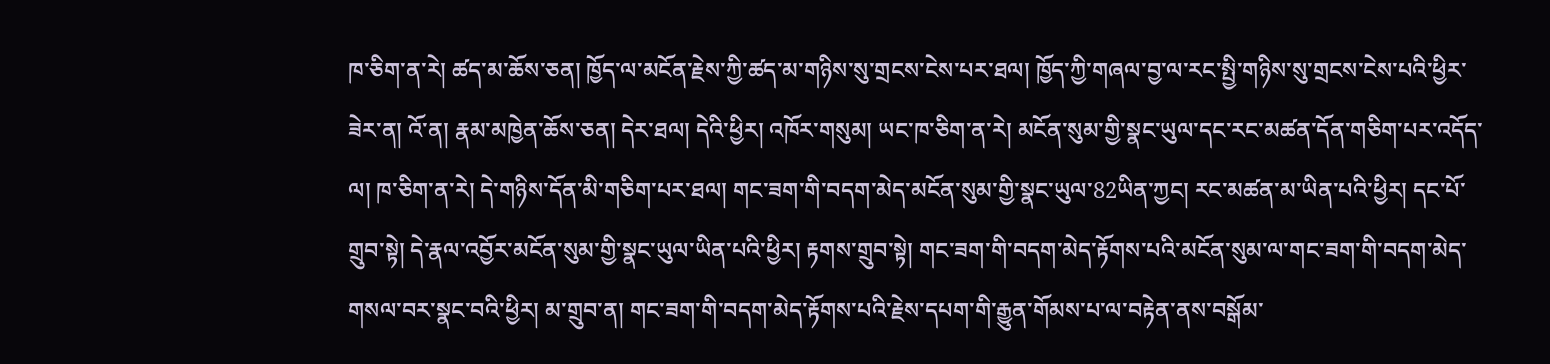ཁ་ཅིག་ན་རེ། ཚད་མ་ཆོས་ཅན། ཁྱོད་ལ་མངོན་རྗེས་ཀྱི་ཚད་མ་གཉིས་སུ་གྲངས་ངེས་པར་ཐལ། ཁྱོད་ཀྱི་གཞལ་བྱ་ལ་རང་སྤྱི་གཉིས་སུ་གྲངས་ངེས་པའི་ཕྱིར་ཟེར་ན། འོ་ན། རྣམ་མཁྱེན་ཆོས་ཅན། དེར་ཐལ། དེའི་ཕྱིར། འཁོར་གསུམ། ཡང་ཁ་ཅིག་ན་རེ། མངོན་སུམ་གྱི་སྣང་ཡུལ་དང་རང་མཚན་དོན་གཅིག་པར་འདོད་ལ། ཁ་ཅིག་ན་རེ། དེ་གཉིས་དོན་མི་གཅིག་པར་ཐལ། གང་ཟག་གི་བདག་མེད་མངོན་སུམ་གྱི་སྣང་ཡུལ་82ཡིན་ཀྱང། རང་མཚན་མ་ཡིན་པའི་ཕྱིར། དང་པོ་གྲུབ་སྟེ། དེ་རྣལ་འབྱོར་མངོན་སུམ་གྱི་སྣང་ཡུལ་ཡིན་པའི་ཕྱིར། རྟགས་གྲུབ་སྟེ། གང་ཟག་གི་བདག་མེད་རྟོགས་པའི་མངོན་སུམ་ལ་གང་ཟག་གི་བདག་མེད་གསལ་བར་སྣང་བའི་ཕྱིར། མ་གྲུབ་ན། གང་ཟག་གི་བདག་མེད་རྟོགས་པའི་རྗེས་དཔག་གི་རྒྱུན་གོམས་པ་ལ་བརྟེན་ནས་བསྒོམ་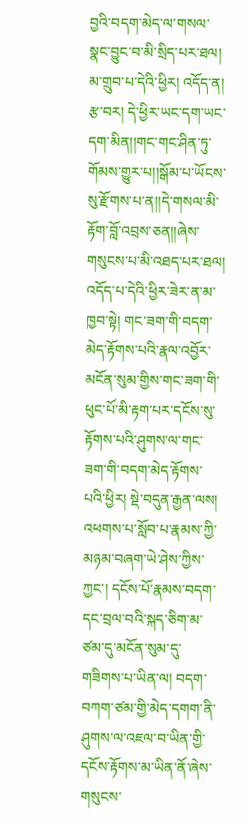བྱའི་བདག་མེད་ལ་གསལ་སྣང་བྱུང་བ་མི་སྲིད་པར་ཐལ། མ་གྲུབ་པ་དེའི་ཕྱིར། འདོད་ན། རྩ་བར། དེ་ཕྱིར་ཡང་དག་ཡང་དག་མིན།།གང་གང་ཤིན་ཏུ་གོམས་གྱུར་པ།།སྒོམ་པ་ཡོངས་སུ་རྫོགས་པ་ན།།དེ་གསལ་མི་རྟོག་བློ་འབྲས་ཅན།།ཞེས་གསུངས་པ་མི་འཐད་པར་ཐལ། འདོད་པ་དེའི་ཕྱིར་ཟེར་ན་མ་ཁྱབ་སྟེ། གང་ཟག་གི་བདག་མེད་རྟོགས་པའི་རྣལ་འབྱོར་མངོན་སུམ་གྱིས་གང་ཟག་གི་ཕུང་པོ་མི་རྟག་པར་དངོས་སུ་རྟོགས་པའི་ཤུགས་ལ་གང་ཟག་གི་བདག་མེད་རྟོགས་པའི་ཕྱིར། སྡེ་བདུན་རྒྱན་ལས། འཕགས་པ་སློབ་པ་རྣམས་ཀྱི་མཉམ་བཞག་ཡེ་ཤེས་ཀྱིས་ཀྱང་། དངོས་པོ་རྣམས་བདག་དང་བྲལ་བའི་སྐད་ཅིག་མ་ཙམ་དུ་མངོན་སུམ་དུ་གཟིགས་པ་ཡིན་ལ། བདག་བཀག་ཙམ་གྱི་མེད་དགག་ནི་ཤུགས་ལ་འཇལ་བ་ཡིན་གྱི་དངོས་རྟོགས་མ་ཡིན་ནོ་ཞེས་གསུངས་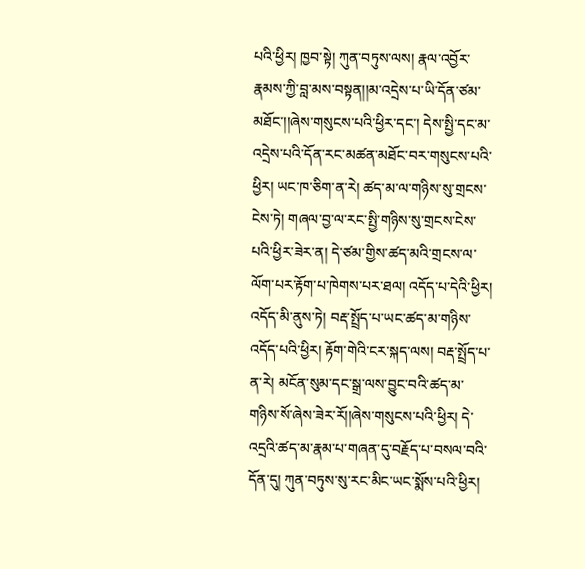པའི་ཕྱིར། ཁྱབ་སྟེ། ཀུན་བཏུས་ལས། རྣལ་འབྱོར་རྣམས་ཀྱི་བླ་མས་བསྟན།།མ་འདྲེས་པ་ཡི་དོན་ཙམ་མཐོང་།།ཞེས་གསུངས་པའི་ཕྱིར་དང་། དེས་སྤྱི་དང་མ་འདྲེས་པའི་དོན་རང་མཚན་མཐོང་བར་གསུངས་པའི་ཕྱིར། ཡང་ཁ་ཅིག་ན་རེ། ཚད་མ་ལ་གཉིས་སུ་གྲངས་ངེས་ཏེ། གཞལ་བྱ་ལ་རང་སྤྱི་གཉིས་སུ་གྲངས་ངེས་པའི་ཕྱིར་ཟེར་ན། དེ་ཙམ་གྱིས་ཚད་མའི་གྲངས་ལ་ལོག་པར་རྟོག་པ་ཁེགས་པར་ཐལ། འདོད་པ་དེའི་ཕྱིར། འདོད་མི་ནུས་ཏེ། བརྡ་སྤྲོད་པ་ཡང་ཚད་མ་གཉིས་འདོད་པའི་ཕྱིར། རྟོག་གེའི་ངར་སྐད་ལས། བརྡ་སྤྲོད་པ་ན་རེ། མངོན་སུམ་དང་སྒྲ་ལས་བྱུང་བའི་ཚད་མ་གཉིས་སོ་ཞེས་ཟེར་རོ།།ཞེས་གསུངས་པའི་ཕྱིར། དེ་འདྲའི་ཚད་མ་རྣམ་པ་གཞན་དུ་བརྗོད་པ་བསལ་བའི་དོན་དུ། ཀུན་བཏུས་སུ་རང་མིང་ཡང་སྨོས་པའི་ཕྱིར།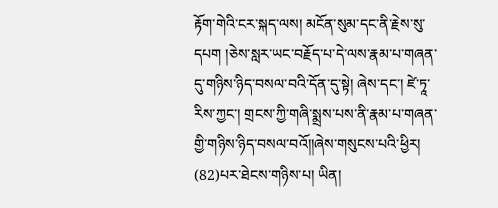རྟོག་གེའི་ངར་སྐད་ལས། མངོན་སུམ་དང་ནི་རྗེས་སུ་དཔག །ཅེས་སླར་ཡང་བརྗོད་པ་དེ་ལས་རྣམ་པ་གཞན་དུ་གཉིས་ཉིད་བསལ་བའི་དོན་དུ་སྟེ། ཞེས་དང་། ཛེ་ཏཱ་རིས་ཀྱང་། གྲངས་ཀྱི་གཞི་སྨྲས་པས་ནི་རྣམ་པ་གཞན་གྱི་གཉིས་ཉིད་བསལ་བའོ།།ཞེས་གསུངས་པའི་ཕྱིར།
(82)པར་ཐེངས་གཉིས་པ། ཡིན།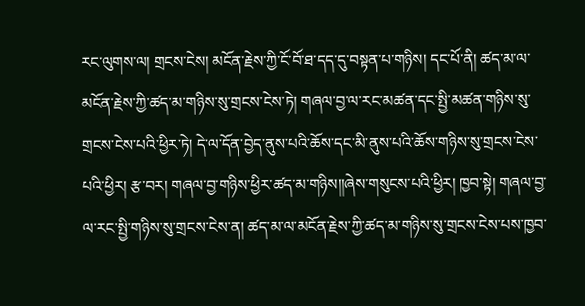རང་ལུགས་ལ། གྲངས་ངེས། མངོན་རྗེས་ཀྱི་ངོ་བོ་ཐ་དད་དུ་བསྟན་པ་གཉིས། དང་པོ་ནི། ཚད་མ་ལ་མངོན་རྗེས་ཀྱི་ཚད་མ་གཉིས་སུ་གྲངས་ངེས་ཏེ། གཞལ་བྱ་ལ་རང་མཚན་དང་སྤྱི་མཚན་གཉིས་སུ་གྲངས་ངེས་པའི་ཕྱིར་ཏེ། དེ་ལ་དོན་བྱེད་ནུས་པའི་ཆོས་དང་མི་ནུས་པའི་ཆོས་གཉིས་སུ་གྲངས་ངེས་པའི་ཕྱིར། རྩ་བར། གཞལ་བྱ་གཉིས་ཕྱིར་ཚད་མ་གཉིས།།ཞེས་གསུངས་པའི་ཕྱིར། ཁྱབ་སྟེ། གཞལ་བྱ་ལ་རང་སྤྱི་གཉིས་སུ་གྲངས་ངེས་ན། ཚད་མ་ལ་མངོན་རྗེས་ཀྱི་ཚད་མ་གཉིས་སུ་གྲངས་ངེས་པས་ཁྱབ་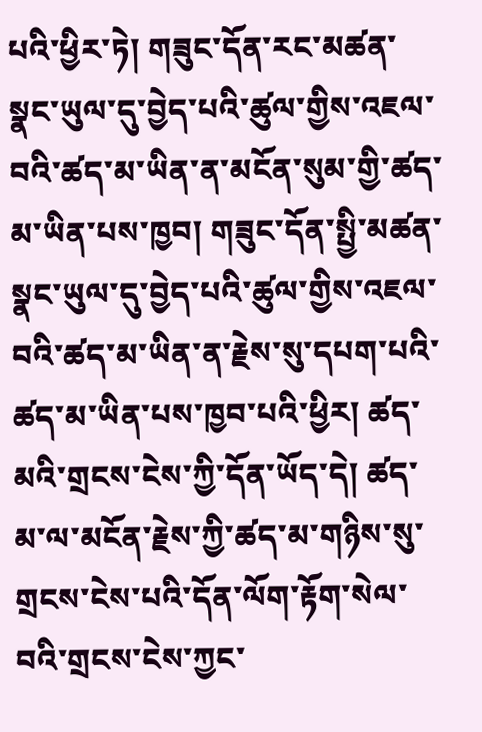པའི་ཕྱིར་ཏེ། གཟུང་དོན་རང་མཚན་སྣང་ཡུལ་དུ་བྱེད་པའི་ཚུལ་གྱིས་འཇལ་བའི་ཚད་མ་ཡིན་ན་མངོན་སུམ་གྱི་ཚད་མ་ཡིན་པས་ཁྱབ། གཟུང་དོན་སྤྱི་མཚན་སྣང་ཡུལ་དུ་བྱེད་པའི་ཚུལ་གྱིས་འཇལ་བའི་ཚད་མ་ཡིན་ན་རྗེས་སུ་དཔག་པའི་ཚད་མ་ཡིན་པས་ཁྱབ་པའི་ཕྱིར། ཚད་མའི་གྲངས་ངེས་ཀྱི་དོན་ཡོད་དེ། ཚད་མ་ལ་མངོན་རྗེས་ཀྱི་ཚད་མ་གཉིས་སུ་གྲངས་ངེས་པའི་དོན་ལོག་རྟོག་སེལ་བའི་གྲངས་ངེས་ཀྱང་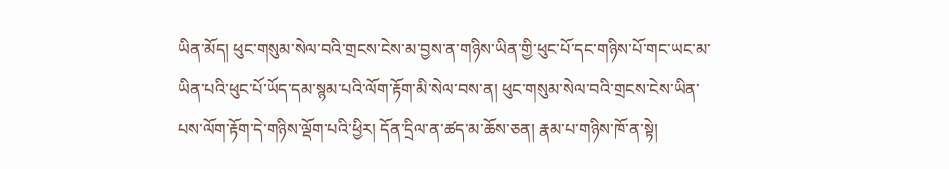ཡིན་མོད། ཕུང་གསུམ་སེལ་བའི་གྲངས་ངེས་མ་བྱས་ན་གཉིས་ཡིན་གྱི་ཕུང་པོ་དང་གཉིས་པོ་གང་ཡང་མ་ཡིན་པའི་ཕུང་པོ་ཡོད་དམ་སྙམ་པའི་ལོག་རྟོག་མི་སེལ་བས་ན། ཕུང་གསུམ་སེལ་བའི་གྲངས་ངེས་ཡིན་པས་ལོག་རྟོག་དེ་གཉིས་ལྡོག་པའི་ཕྱིར། དོན་དྲིལ་ན་ཚད་མ་ཆོས་ཅན། རྣམ་པ་གཉིས་ཁོ་ན་སྟེ།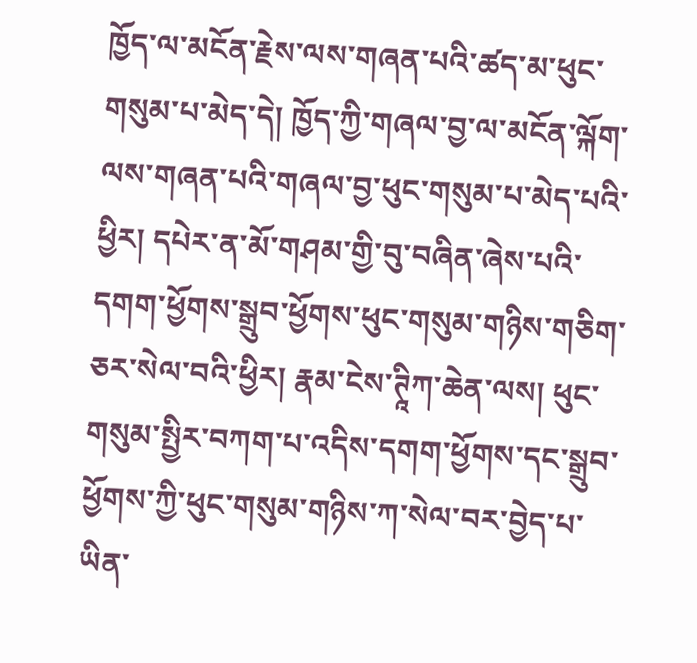ཁྱོད་ལ་མངོན་རྗེས་ལས་གཞན་པའི་ཚད་མ་ཕུང་གསུམ་པ་མེད་དེ། ཁྱོད་ཀྱི་གཞལ་བྱ་ལ་མངོན་ལྐོག་ལས་གཞན་པའི་གཞལ་བྱ་ཕུང་གསུམ་པ་མེད་པའི་ཕྱིར། དཔེར་ན་མོ་གཤམ་གྱི་བུ་བཞིན་ཞེས་པའི་དགག་ཕྱོགས་སྒྲུབ་ཕྱོགས་ཕུང་གསུམ་གཉིས་གཅིག་ཅར་སེལ་བའི་ཕྱིར། རྣམ་ངེས་ཊཱིཀ་ཆེན་ལས། ཕུང་གསུམ་སྤྱིར་བཀག་པ་འདིས་དགག་ཕྱོགས་དང་སྒྲུབ་ཕྱོགས་ཀྱི་ཕུང་གསུམ་གཉིས་ཀ་སེལ་བར་བྱེད་པ་ཡིན་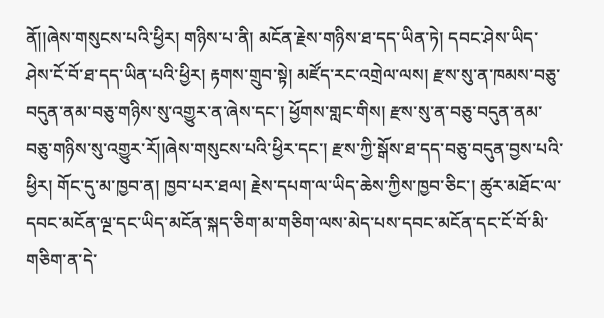ནོ།།ཞེས་གསུངས་པའི་ཕྱིར། གཉིས་པ་ནི། མངོན་རྗེས་གཉིས་ཐ་དད་ཡིན་ཏེ། དབང་ཤེས་ཡིད་ཤེས་ངོ་བོ་ཐ་དད་ཡིན་པའི་ཕྱིར། རྟགས་གྲུབ་སྟེ། མཛོད་རང་འགྲེལ་ལས། རྫས་སུ་ན་ཁམས་བཅུ་བདུན་ནམ་བཅུ་གཉིས་སུ་འགྱུར་ན་ཞེས་དང་། ཕྱོགས་གླང་གིས། རྫས་སུ་ན་བཅུ་བདུན་ནམ་བཅུ་གཉིས་སུ་འགྱུར་རོ།།ཞེས་གསུངས་པའི་ཕྱིར་དང་། རྫས་ཀྱི་སྒོས་ཐ་དད་བཅུ་བདུན་བྱས་པའི་ཕྱིར། གོང་དུ་མ་ཁྱབ་ན། ཁྱབ་པར་ཐལ། རྗེས་དཔག་ལ་ཡིད་ཆེས་ཀྱིས་ཁྱབ་ཅིང་། ཚུར་མཐོང་ལ་དབང་མངོན་ལྔ་དང་ཡིད་མངོན་སྐད་ཅིག་མ་གཅིག་ལས་མེད་པས་དབང་མངོན་དང་ངོ་བོ་མི་གཅིག་ན་དེ་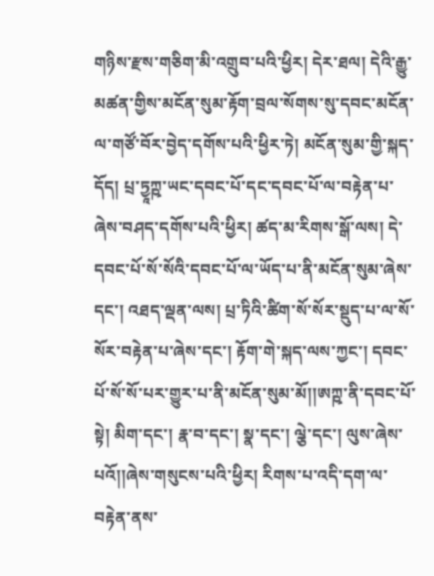གཉིས་རྫས་གཅིག་མི་འགྲུབ་པའི་ཕྱིར། དེར་ཐལ། དེའི་རྒྱུ་མཚན་གྱིས་མངོན་སུམ་རྟོག་བྲལ་སོགས་སུ་དབང་མངོན་ལ་གཙོ་བོར་བྱེད་དགོས་པའི་ཕྱིར་ཏེ། མངོན་སུམ་གྱི་སྐད་དོད། པྲ་ཏྱཱཀྵ་ཡང་དབང་པོ་དང་དབང་པོ་ལ་བརྟེན་པ་ཞེས་བཤད་དགོས་པའི་ཕྱིར། ཚད་མ་རིགས་སྒོ་ལས། དེ་དབང་པོ་སོ་སོའི་དབང་པོ་ལ་ཡོད་པ་ནི་མངོན་སུམ་ཞེས་དང་། འཐད་ལྡན་ལས། པྲ་ཏིའི་ཚིག་སོ་སོར་སྡུད་པ་ལ་སོ་སོར་བརྟེན་པ་ཞེས་དང་། རྟོག་གེ་སྐད་ལས་ཀྱང་། དབང་པོ་སོ་སོ་པར་གྱུར་པ་ནི་མངོན་སུམ་མོ།།ཨཀྵ་ནི་དབང་པོ་སྟེ། མིག་དང་། རྣ་བ་དང་། སྣ་དང་། ལྕེ་དང་། ལུས་ཞེས་པའོ།།ཞེས་གསུངས་པའི་ཕྱིར། རིགས་པ་འདི་དག་ལ་བརྟེན་ནས་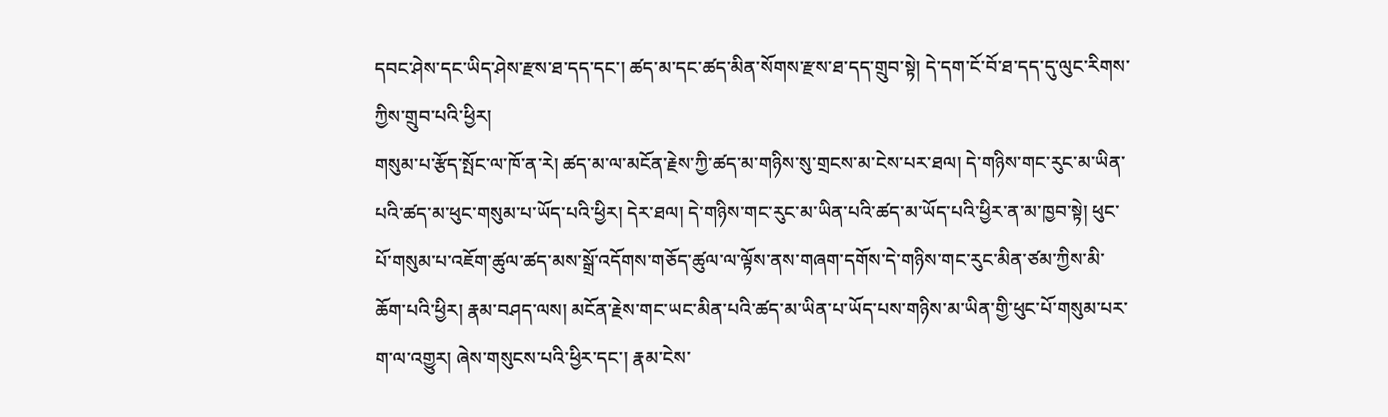དབང་ཤེས་དང་ཡིད་ཤེས་རྫས་ཐ་དད་དང་། ཚད་མ་དང་ཚད་མིན་སོགས་རྫས་ཐ་དད་གྲུབ་སྟེ། དེ་དག་ངོ་བོ་ཐ་དད་དུ་ལུང་རིགས་ཀྱིས་གྲུབ་པའི་ཕྱིར།
གསུམ་པ་རྩོད་སྤོང་ལ་ཁོ་ན་རེ། ཚད་མ་ལ་མངོན་རྗེས་ཀྱི་ཚད་མ་གཉིས་སུ་གྲངས་མ་ངེས་པར་ཐལ། དེ་གཉིས་གང་རུང་མ་ཡིན་པའི་ཚད་མ་ཕུང་གསུམ་པ་ཡོད་པའི་ཕྱིར། དེར་ཐལ། དེ་གཉིས་གང་རུང་མ་ཡིན་པའི་ཚད་མ་ཡོད་པའི་ཕྱིར་ན་མ་ཁྱབ་སྟེ། ཕུང་པོ་གསུམ་པ་འཇོག་ཚུལ་ཚད་མས་སྒྲོ་འདོགས་གཅོད་ཚུལ་ལ་ལྟོས་ནས་གཞག་དགོས་དེ་གཉིས་གང་རུང་མིན་ཙམ་ཀྱིས་མི་ཆོག་པའི་ཕྱིར། རྣམ་བཤད་ལས། མངོན་རྗེས་གང་ཡང་མིན་པའི་ཚད་མ་ཡིན་པ་ཡོད་པས་གཉིས་མ་ཡིན་གྱི་ཕུང་པོ་གསུམ་པར་ག་ལ་འགྱུར། ཞེས་གསུངས་པའི་ཕྱིར་དང་། རྣམ་ངེས་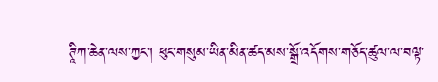ཊཱིཀ་ཆེན་ལས་ཀྱང་། ཕུང་གསུམ་ཡིན་མིན་ཚད་མས་སྒྲོ་འདོགས་གཅོད་ཚུལ་ལ་བལྟ་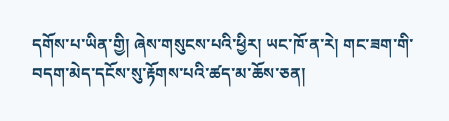དགོས་པ་ཡིན་གྱི། ཞེས་གསུངས་པའི་ཕྱིར། ཡང་ཁོ་ན་རེ། གང་ཟག་གི་བདག་མེད་དངོས་སུ་རྟོགས་པའི་ཚད་མ་ཆོས་ཅན།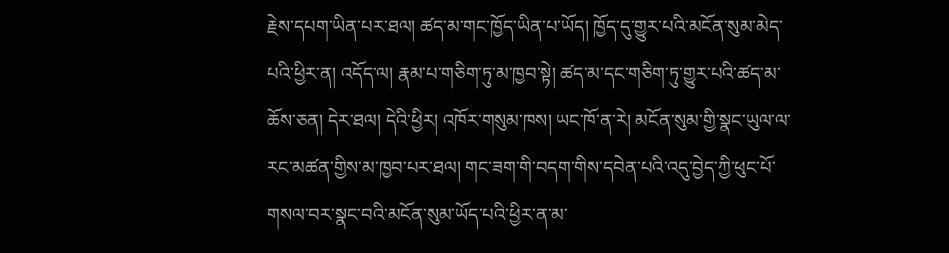རྗེས་དཔག་ཡིན་པར་ཐལ། ཚད་མ་གང་ཁྱོད་ཡིན་པ་ཡོད། ཁྱོད་དུ་གྱུར་པའི་མངོན་སུམ་མེད་པའི་ཕྱིར་ན། འདོད་ལ། རྣམ་པ་གཅིག་ཏུ་མ་ཁྱབ་སྟེ། ཚད་མ་དང་གཅིག་ཏུ་གྱུར་པའི་ཚད་མ་ཆོས་ཅན། དེར་ཐལ། དེའི་ཕྱིར། འཁོར་གསུམ་ཁས། ཡང་ཁོ་ན་རེ། མངོན་སུམ་གྱི་སྣང་ཡུལ་ལ་རང་མཚན་གྱིས་མ་ཁྱབ་པར་ཐལ། གང་ཟག་གི་བདག་གིས་དབེན་པའི་འདུ་བྱེད་ཀྱི་ཕུང་པོ་གསལ་བར་སྣང་བའི་མངོན་སུམ་ཡོད་པའི་ཕྱིར་ན་མ་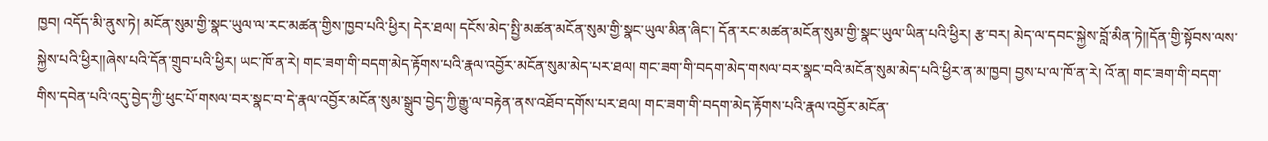ཁྱབ། འདོད་མི་ནུས་ཏེ། མངོན་སུམ་གྱི་སྣང་ཡུལ་ལ་རང་མཚན་གྱིས་ཁྱབ་པའི་ཕྱིར། དེར་ཐལ། དངོས་མེད་སྤྱི་མཚན་མངོན་སུམ་གྱི་སྣང་ཡུལ་མིན་ཞིང་། དོན་རང་མཚན་མངོན་སུམ་གྱི་སྣང་ཡུལ་ཡིན་པའི་ཕྱིར། རྩ་བར། མེད་ལ་དབང་སྐྱེས་བློ་མིན་ཏེ།།དོན་གྱི་སྟོབས་ལས་སྐྱེས་པའི་ཕྱིར།།ཞེས་པའི་དོན་གྲུབ་པའི་ཕྱིར། ཡང་ཁོ་ན་རེ། གང་ཟག་གི་བདག་མེད་རྟོགས་པའི་རྣལ་འབྱོར་མངོན་སུམ་མེད་པར་ཐལ། གང་ཟག་གི་བདག་མེད་གསལ་བར་སྣང་བའི་མངོན་སུམ་མེད་པའི་ཕྱིར་ན་མ་ཁྱབ། བྱས་པ་ལ་ཁོ་ན་རེ། འོ་ན། གང་ཟག་གི་བདག་གིས་དབེན་པའི་འདུ་བྱེད་ཀྱི་ཕུང་པོ་གསལ་བར་སྣང་བ་དེ་རྣལ་འབྱོར་མངོན་སུམ་སྒྲུབ་བྱེད་ཀྱི་རྒྱུ་ལ་བརྟེན་ནས་འཐོབ་དགོས་པར་ཐལ། གང་ཟག་གི་བདག་མེད་རྟོགས་པའི་རྣལ་འབྱོར་མངོན་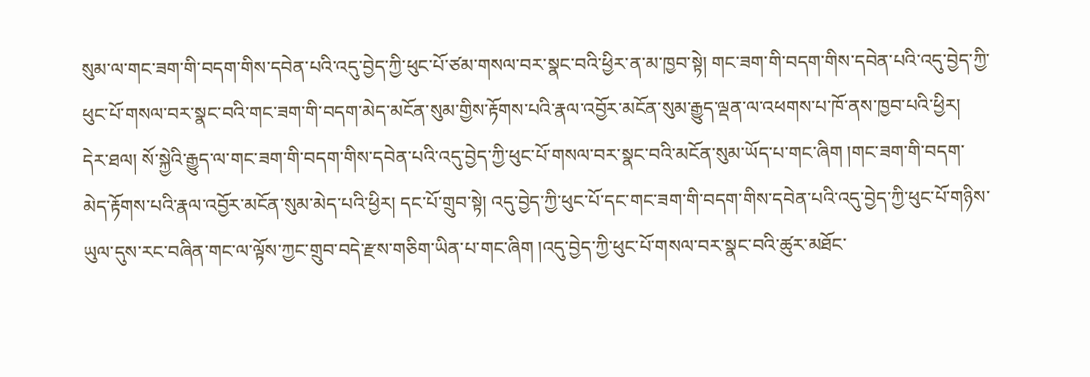སུམ་ལ་གང་ཟག་གི་བདག་གིས་དབེན་པའི་འདུ་བྱེད་ཀྱི་ཕུང་པོ་ཙམ་གསལ་བར་སྣང་བའི་ཕྱིར་ན་མ་ཁྱབ་སྟེ། གང་ཟག་གི་བདག་གིས་དབེན་པའི་འདུ་བྱེད་ཀྱི་ཕུང་པོ་གསལ་བར་སྣང་བའི་གང་ཟག་གི་བདག་མེད་མངོན་སུམ་གྱིས་རྟོགས་པའི་རྣལ་འབྱོར་མངོན་སུམ་རྒྱུད་ལྡན་ལ་འཕགས་པ་ཁོ་ནས་ཁྱབ་པའི་ཕྱིར། དེར་ཐལ། སོ་སྐྱེའི་རྒྱུད་ལ་གང་ཟག་གི་བདག་གིས་དབེན་པའི་འདུ་བྱེད་ཀྱི་ཕུང་པོ་གསལ་བར་སྣང་བའི་མངོན་སུམ་ཡོད་པ་གང་ཞིག །གང་ཟག་གི་བདག་མེད་རྟོགས་པའི་རྣལ་འབྱོར་མངོན་སུམ་མེད་པའི་ཕྱིར། དང་པོ་གྲུབ་སྟེ། འདུ་བྱེད་ཀྱི་ཕུང་པོ་དང་གང་ཟག་གི་བདག་གིས་དབེན་པའི་འདུ་བྱེད་ཀྱི་ཕུང་པོ་གཉིས་ཡུལ་དུས་རང་བཞིན་གང་ལ་ལྟོས་ཀྱང་གྲུབ་བདེ་རྫས་གཅིག་ཡིན་པ་གང་ཞིག །འདུ་བྱེད་ཀྱི་ཕུང་པོ་གསལ་བར་སྣང་བའི་ཚུར་མཐོང་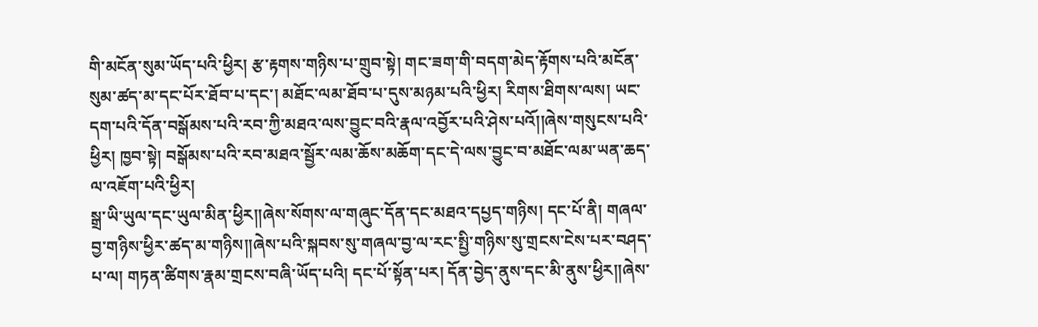གི་མངོན་སུམ་ཡོད་པའི་ཕྱིར། རྩ་རྟགས་གཉིས་པ་གྲུབ་སྟེ། གང་ཟག་གི་བདག་མེད་རྟོགས་པའི་མངོན་སུམ་ཚད་མ་དང་པོར་ཐོབ་པ་དང་། མཐོང་ལམ་ཐོབ་པ་དུས་མཉམ་པའི་ཕྱིར། རིགས་ཐིགས་ལས། ཡང་དག་པའི་དོན་བསྒོམས་པའི་རབ་ཀྱི་མཐའ་ལས་བྱུང་བའི་རྣལ་འབྱོར་པའི་ཤེས་པའོ།།ཞེས་གསུངས་པའི་ཕྱིར། ཁྱབ་སྟེ། བསྒོམས་པའི་རབ་མཐའ་སྦྱོར་ལམ་ཆོས་མཆོག་དང་དེ་ལས་བྱུང་བ་མཐོང་ལམ་ཡན་ཆད་ལ་འཇོག་པའི་ཕྱིར།
སྒྲ་ཡི་ཡུལ་དང་ཡུལ་མིན་ཕྱིར།།ཞེས་སོགས་ལ་གཞུང་དོན་དང་མཐའ་དཔྱད་གཉིས། དང་པོ་ནི། གཞལ་བྱ་གཉིས་ཕྱིར་ཚད་མ་གཉིས།།ཞེས་པའི་སྐབས་སུ་གཞལ་བྱ་ལ་རང་སྤྱི་གཉིས་སུ་གྲངས་ངེས་པར་བཤད་པ་ལ། གཏན་ཚིགས་རྣམ་གྲངས་བཞི་ཡོད་པའི། དང་པོ་སྟོན་པར། དོན་བྱེད་ནུས་དང་མི་ནུས་ཕྱིར།།ཞེས་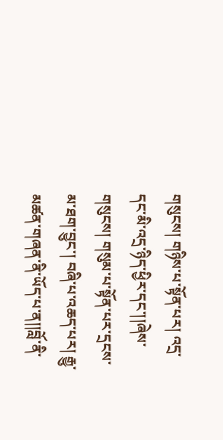གསུངས། གཉིས་པ་སྟོན་པར། འདྲ་དང་མི་འདྲ་ཉིད་ཕྱིར་དང་།།ཞེས་གསུངས། གསུམ་པ་སྟོན་པར་དྲངས་མ་ཐག་བྱུང་། བཞི་པ་འཆད་པར། རྒྱུ་མཚན་གཞན་ནི་ཡོད་པ་ན།།བློ་ནི་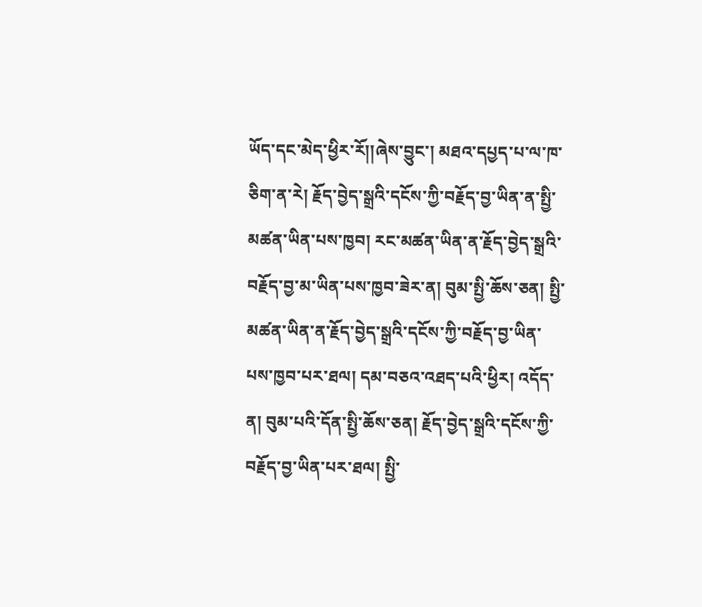ཡོད་དང་མེད་ཕྱིར་རོ།།ཞེས་བྱུང་། མཐའ་དཔྱད་པ་ལ་ཁ་ཅིག་ན་རེ། རྗོད་བྱེད་སྒྲའི་དངོས་ཀྱི་བརྗོད་བྱ་ཡིན་ན་སྤྱི་མཚན་ཡིན་པས་ཁྱབ། རང་མཚན་ཡིན་ན་རྗོད་བྱེད་སྒྲའི་བརྗོད་བྱ་མ་ཡིན་པས་ཁྱབ་ཟེར་ན། བུམ་སྤྱི་ཆོས་ཅན། སྤྱི་མཚན་ཡིན་ན་རྗོད་བྱེད་སྒྲའི་དངོས་ཀྱི་བརྗོད་བྱ་ཡིན་པས་ཁྱབ་པར་ཐལ། དམ་བཅའ་འཐད་པའི་ཕྱིར། འདོད་ན། བུམ་པའི་དོན་སྤྱི་ཆོས་ཅན། རྗོད་བྱེད་སྒྲའི་དངོས་ཀྱི་བརྗོད་བྱ་ཡིན་པར་ཐལ། སྤྱི་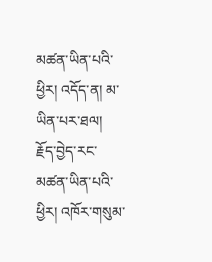མཚན་ཡིན་པའི་ཕྱིར། འདོད་ན། མ་ཡིན་པར་ཐལ། རྗོད་བྱེད་རང་མཚན་ཡིན་པའི་ཕྱིར། འཁོར་གསུམ་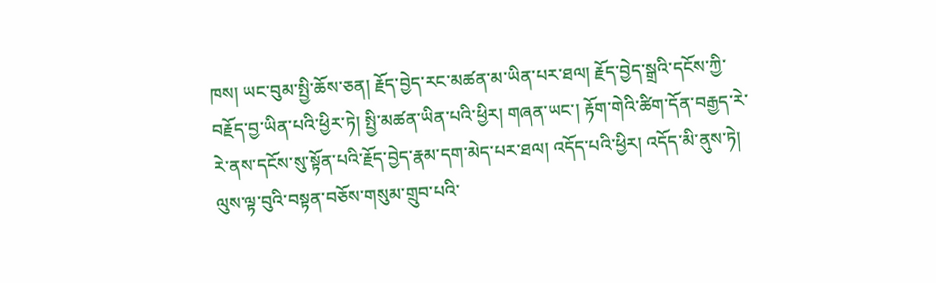ཁས། ཡང་བུམ་སྤྱི་ཆོས་ཅན། རྗོད་བྱེད་རང་མཚན་མ་ཡིན་པར་ཐལ། རྗོད་བྱེད་སྒྲའི་དངོས་ཀྱི་བརྗོད་བྱ་ཡིན་པའི་ཕྱིར་ཏེ། སྤྱི་མཚན་ཡིན་པའི་ཕྱིར། གཞན་ཡང་། རྟོག་གེའི་ཚིག་དོན་བརྒྱད་རེ་རེ་ནས་དངོས་སུ་སྟོན་པའི་རྗོད་བྱེད་རྣམ་དག་མེད་པར་ཐལ། འདོད་པའི་ཕྱིར། འདོད་མི་ནུས་ཏེ། ལུས་ལྟ་བུའི་བསྟན་བཅོས་གསུམ་གྲུབ་པའི་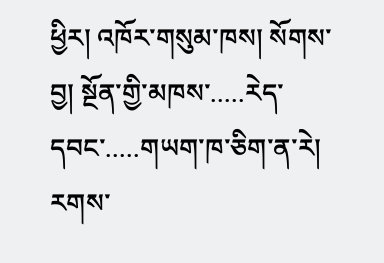ཕྱིར། འཁོར་གསུམ་ཁས། སོགས་བྱ། སྔོན་གྱི་མཁས་.....རེད་དབང་.....གཡག་ཁ་ཅིག་ན་རེ། རགས་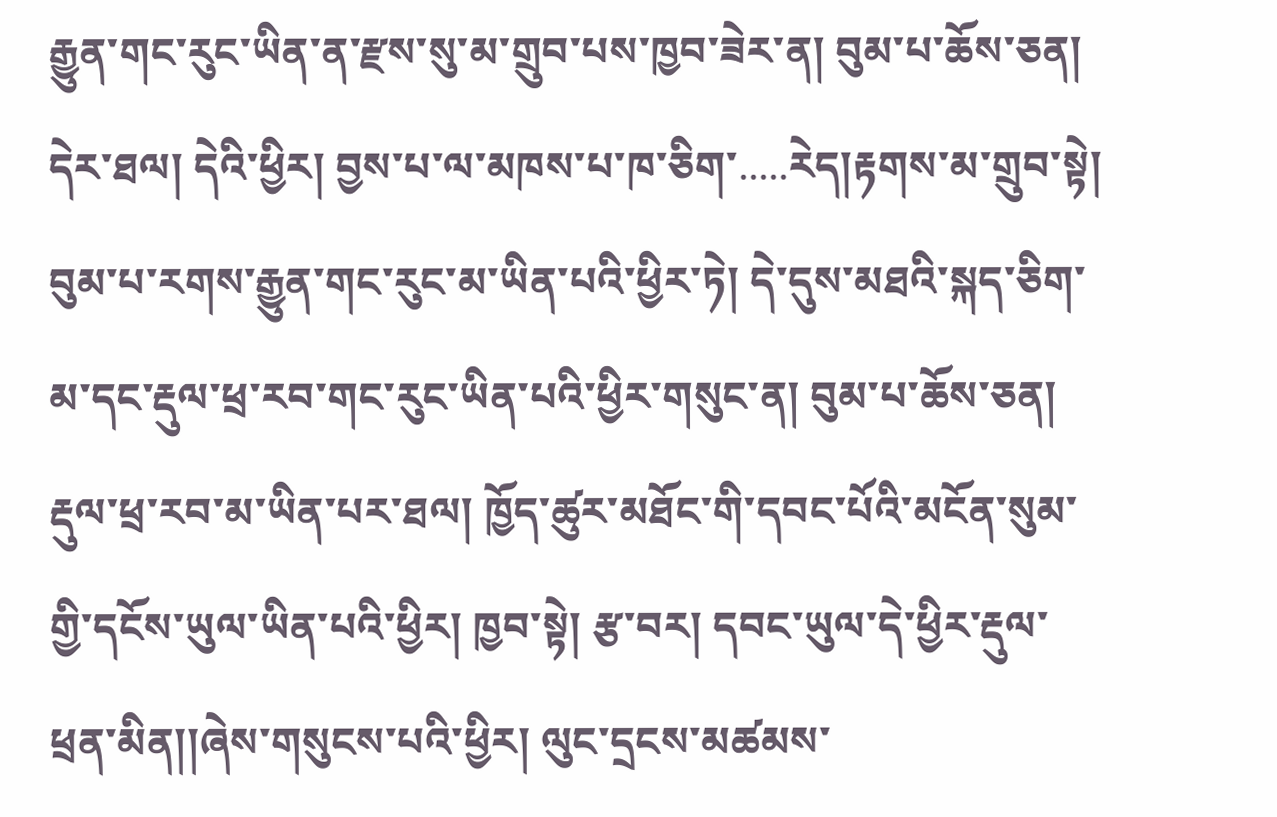རྒྱུན་གང་རུང་ཡིན་ན་རྫས་སུ་མ་གྲུབ་པས་ཁྱབ་ཟེར་ན། བུམ་པ་ཆོས་ཅན། དེར་ཐལ། དེའི་ཕྱིར། བྱས་པ་ལ་མཁས་པ་ཁ་ཅིག་.....རེད།རྟགས་མ་གྲུབ་སྟེ། བུམ་པ་རགས་རྒྱུན་གང་རུང་མ་ཡིན་པའི་ཕྱིར་ཏེ། དེ་དུས་མཐའི་སྐད་ཅིག་མ་དང་རྡུལ་ཕྲ་རབ་གང་རུང་ཡིན་པའི་ཕྱིར་གསུང་ན། བུམ་པ་ཆོས་ཅན། རྡུལ་ཕྲ་རབ་མ་ཡིན་པར་ཐལ། ཁྱོད་ཚུར་མཐོང་གི་དབང་པོའི་མངོན་སུམ་གྱི་དངོས་ཡུལ་ཡིན་པའི་ཕྱིར། ཁྱབ་སྟེ། རྩ་བར། དབང་ཡུལ་དེ་ཕྱིར་རྡུལ་ཕྲན་མིན།།ཞེས་གསུངས་པའི་ཕྱིར། ལུང་དྲངས་མཚམས་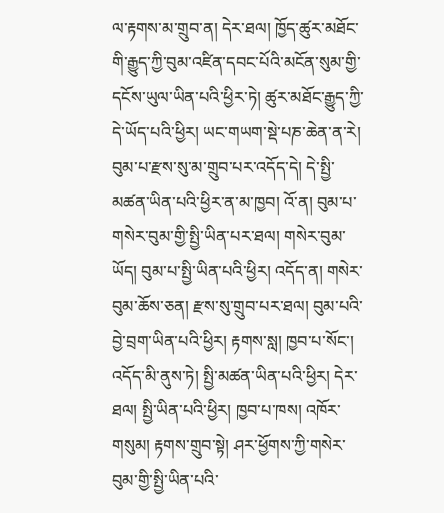ལ་རྟགས་མ་གྲུབ་ན། དེར་ཐལ། ཁྱོད་ཚུར་མཐོང་གི་རྒྱུད་ཀྱི་བུམ་འཛིན་དབང་པོའི་མངོན་སུམ་གྱི་དངོས་ཡུལ་ཡིན་པའི་ཕྱིར་ཏེ། ཚུར་མཐོང་རྒྱུད་ཀྱི་དེ་ཡོད་པའི་ཕྱིར། ཡང་གཡག་སྡེ་པཎ་ཆེན་ན་རེ། བུམ་པ་རྫས་སུ་མ་གྲུབ་པར་འདོད་དེ། དེ་སྤྱི་མཚན་ཡིན་པའི་ཕྱིར་ན་མ་ཁྱབ། འོ་ན། བུམ་པ་གསེར་བུམ་གྱི་སྤྱི་ཡིན་པར་ཐལ། གསེར་བུམ་ཡོད། བུམ་པ་སྤྱི་ཡིན་པའི་ཕྱིར། འདོད་ན། གསེར་བུམ་ཆོས་ཅན། རྫས་སུ་གྲུབ་པར་ཐལ། བུམ་པའི་བྱེ་བྲག་ཡིན་པའི་ཕྱིར། རྟགས་སླ། ཁྱབ་པ་སོང་། འདོད་མི་ནུས་ཏེ། སྤྱི་མཚན་ཡིན་པའི་ཕྱིར། དེར་ཐལ། སྤྱི་ཡིན་པའི་ཕྱིར། ཁྱབ་པ་ཁས། འཁོར་གསུམ། རྟགས་གྲུབ་སྟེ། ཤར་ཕྱོགས་ཀྱི་གསེར་བུམ་གྱི་སྤྱི་ཡིན་པའི་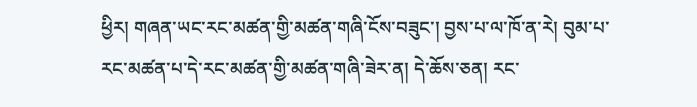ཕྱིར། གཞན་ཡང་རང་མཚན་གྱི་མཚན་གཞི་ངོས་བཟུང་། བྱས་པ་ལ་ཁོ་ན་རེ། བུམ་པ་རང་མཚན་པ་དེ་རང་མཚན་གྱི་མཚན་གཞི་ཟེར་ན། དེ་ཆོས་ཅན། རང་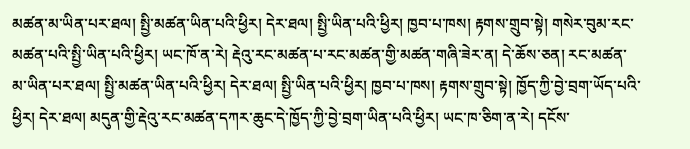མཚན་མ་ཡིན་པར་ཐལ། སྤྱི་མཚན་ཡིན་པའི་ཕྱིར། དེར་ཐལ། སྤྱི་ཡིན་པའི་ཕྱིར། ཁྱབ་པ་ཁས། རྟགས་གྲུབ་སྟེ། གསེར་བུམ་རང་མཚན་པའི་སྤྱི་ཡིན་པའི་ཕྱིར། ཡང་ཁོ་ན་རེ། རྡེའུ་རང་མཚན་པ་རང་མཚན་གྱི་མཚན་གཞི་ཟེར་ན། དེ་ཆོས་ཅན། རང་མཚན་མ་ཡིན་པར་ཐལ། སྤྱི་མཚན་ཡིན་པའི་ཕྱིར། དེར་ཐལ། སྤྱི་ཡིན་པའི་ཕྱིར། ཁྱབ་པ་ཁས། རྟགས་གྲུབ་སྟེ། ཁྱོད་ཀྱི་བྱེ་བྲག་ཡོད་པའི་ཕྱིར། དེར་ཐལ། མདུན་གྱི་རྡེའུ་རང་མཚན་དཀར་ཆུང་དེ་ཁྱོད་ཀྱི་བྱེ་བྲག་ཡིན་པའི་ཕྱིར། ཡང་ཁ་ཅིག་ན་རེ། དངོས་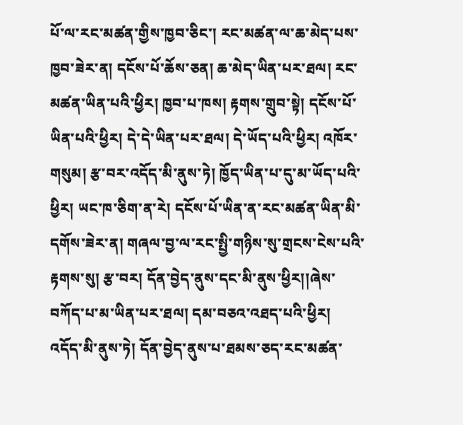པོ་ལ་རང་མཚན་གྱིས་ཁྱབ་ཅིང་། རང་མཚན་ལ་ཆ་མེད་པས་ཁྱབ་ཟེར་ན། དངོས་པོ་ཆོས་ཅན། ཆ་མེད་ཡིན་པར་ཐལ། རང་མཚན་ཡིན་པའི་ཕྱིར། ཁྱབ་པ་ཁས། རྟགས་གྲུབ་སྟེ། དངོས་པོ་ཡིན་པའི་ཕྱིར། དེ་དེ་ཡིན་པར་ཐལ། དེ་ཡོད་པའི་ཕྱིར། འཁོར་གསུམ། རྩ་བར་འདོད་མི་ནུས་ཏེ། ཁྱོད་ཡིན་པ་དུ་མ་ཡོད་པའི་ཕྱིར། ཡང་ཁ་ཅིག་ན་རེ། དངོས་པོ་ཡིན་ན་རང་མཚན་ཡིན་མི་དགོས་ཟེར་ན། གཞལ་བྱ་ལ་རང་སྤྱི་གཉིས་སུ་གྲངས་ངེས་པའི་རྟགས་སུ། རྩ་བར། དོན་བྱེད་ནུས་དང་མི་ནུས་ཕྱིར།།ཞེས་བཀོད་པ་མ་ཡིན་པར་ཐལ། དམ་བཅའ་འཐད་པའི་ཕྱིར། འདོད་མི་ནུས་ཏེ། དོན་བྱེད་ནུས་པ་ཐམས་ཅད་རང་མཚན་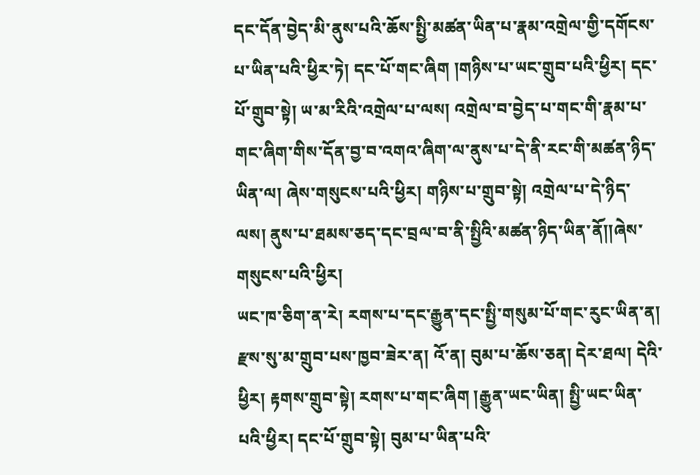དང་དོན་བྱེད་མི་ནུས་པའི་ཆོས་སྤྱི་མཚན་ཡིན་པ་རྣམ་འགྲེལ་གྱི་དགོངས་པ་ཡིན་པའི་ཕྱིར་ཏེ། དང་པོ་གང་ཞིག །གཉིས་པ་ཡང་གྲུབ་པའི་ཕྱིར། དང་པོ་གྲུབ་སྟེ། ཡ་མ་རིའི་འགྲེལ་པ་ལས། འགྲེལ་བ་བྱེད་པ་གང་གི་རྣམ་པ་གང་ཞིག་གིས་དོན་བྱ་བ་འགའ་ཞིག་ལ་ནུས་པ་དེ་ནི་རང་གི་མཚན་ཉིད་ཡིན་ལ། ཞེས་གསུངས་པའི་ཕྱིར། གཉིས་པ་གྲུབ་སྟེ། འགྲེལ་པ་དེ་ཉིད་ལས། ནུས་པ་ཐམས་ཅད་དང་བྲལ་བ་ནི་སྤྱིའི་མཚན་ཉིད་ཡིན་ནོ།།ཞེས་གསུངས་པའི་ཕྱིར།
ཡང་ཁ་ཅིག་ན་རེ། རགས་པ་དང་རྒྱུན་དང་སྤྱི་གསུམ་པོ་གང་རུང་ཡིན་ན། རྫས་སུ་མ་གྲུབ་པས་ཁྱབ་ཟེར་ན། འོ་ན། བུམ་པ་ཆོས་ཅན། དེར་ཐལ། དེའི་ཕྱིར། རྟགས་གྲུབ་སྟེ། རགས་པ་གང་ཞིག །རྒྱུན་ཡང་ཡིན། སྤྱི་ཡང་ཡིན་པའི་ཕྱིར། དང་པོ་གྲུབ་སྟེ། བུམ་པ་ཡིན་པའི་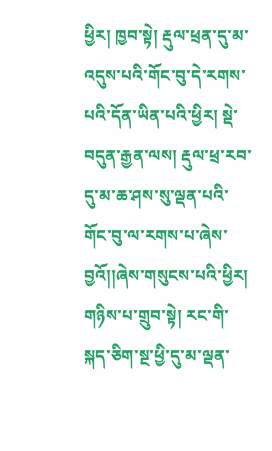ཕྱིར། ཁྱབ་སྟེ། རྡུལ་ཕྲན་དུ་མ་འདུས་པའི་གོང་བུ་དེ་རགས་པའི་དོན་ཡིན་པའི་ཕྱིར། སྡེ་བདུན་རྒྱན་ལས། རྡུལ་ཕྲ་རབ་དུ་མ་ཆ་ཤས་སུ་ལྡན་པའི་གོང་བུ་ལ་རགས་པ་ཞེས་བྱའོ།།ཞེས་གསུངས་པའི་ཕྱིར། གཉིས་པ་གྲུབ་སྟེ། རང་གི་སྐད་ཅིག་སྔ་ཕྱི་དུ་མ་ལྡན་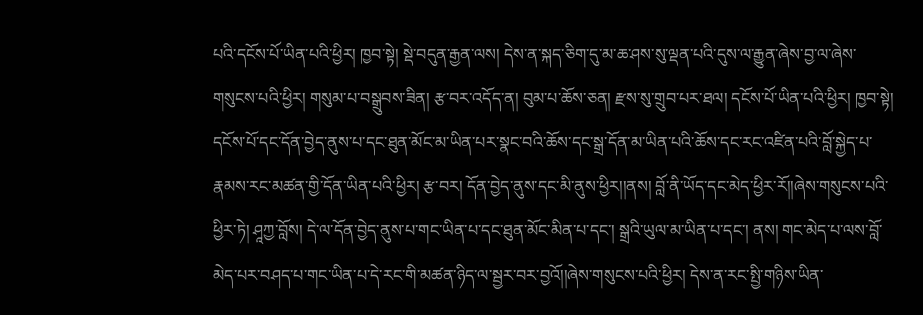པའི་དངོས་པོ་ཡིན་པའི་ཕྱིར། ཁྱབ་སྟེ། སྡེ་བདུན་རྒྱན་ལས། དེས་ན་སྐད་ཅིག་དུ་མ་ཆ་ཤས་སུ་ལྡན་པའི་དུས་ལ་རྒྱུན་ཞེས་བྱ་ལ་ཞེས་གསུངས་པའི་ཕྱིར། གསུམ་པ་བསྒྲུབས་ཟིན། རྩ་བར་འདོད་ན། བུམ་པ་ཆོས་ཅན། རྫས་སུ་གྲུབ་པར་ཐལ། དངོས་པོ་ཡིན་པའི་ཕྱིར། ཁྱབ་སྟེ། དངོས་པོ་དང་དོན་བྱེད་ནུས་པ་དང་ཐུན་མོང་མ་ཡིན་པར་སྣང་བའི་ཆོས་དང་སྒྲ་དོན་མ་ཡིན་པའི་ཆོས་དང་རང་འཛིན་པའི་བློ་སྐྱེད་པ་རྣམས་རང་མཚན་གྱི་དོན་ཡིན་པའི་ཕྱིར། རྩ་བར། དོན་བྱེད་ནུས་དང་མི་ནུས་ཕྱིར།།ནས། བློ་ནི་ཡོད་དང་མེད་ཕྱིར་རོ།།ཞེས་གསུངས་པའི་ཕྱིར་ཏེ། ཤཱཀྱ་བློས། དེ་ལ་དོན་བྱེད་ནུས་པ་གང་ཡིན་པ་དང་ཐུན་མོང་མིན་པ་དང་། སྒྲའི་ཡུལ་མ་ཡིན་པ་དང་། ནས། གང་མེད་པ་ལས་བློ་མེད་པར་བཤད་པ་གང་ཡིན་པ་དེ་རང་གི་མཚན་ཉིད་ལ་སྦྱར་བར་བྱའོ།།ཞེས་གསུངས་པའི་ཕྱིར། དེས་ན་རང་སྤྱི་གཉིས་ཡིན་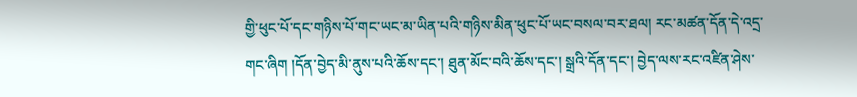གྱི་ཕུང་པོ་དང་གཉིས་པོ་གང་ཡང་མ་ཡིན་པའི་གཉིས་མིན་ཕུང་པོ་ཡང་བསལ་བར་ཐལ། རང་མཚན་དོན་དེ་འདྲ་གང་ཞིག །དོན་བྱེད་མི་ནུས་པའི་ཆོས་དང་། ཐུན་མོང་བའི་ཆོས་དང་། སྒྲའི་དོན་དང་། བྱེད་ལས་རང་འཛིན་ཤེས་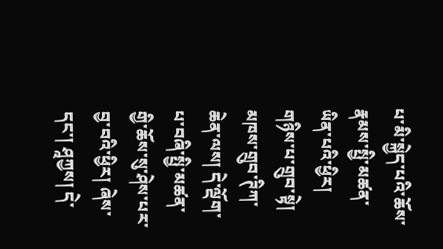པ་མི་སྐྱེད་པའི་ཆོས་རྣམས་སྤྱི་མཚན་ཡིན་པའི་ཕྱིར། གཉིས་པ་གྲུབ་སྟེ། མཁས་གྲུབ་ཊིཀ་ཆེན་ལས། དེ་ལྡོག་པ་བཞི་སྤྱི་མཚན་གྱི་ཆོས་སུ་ཤེས་པར་བྱ་བའི་ཕྱིར། ཞེས་དང་། ཤཱཀྱས། དེ་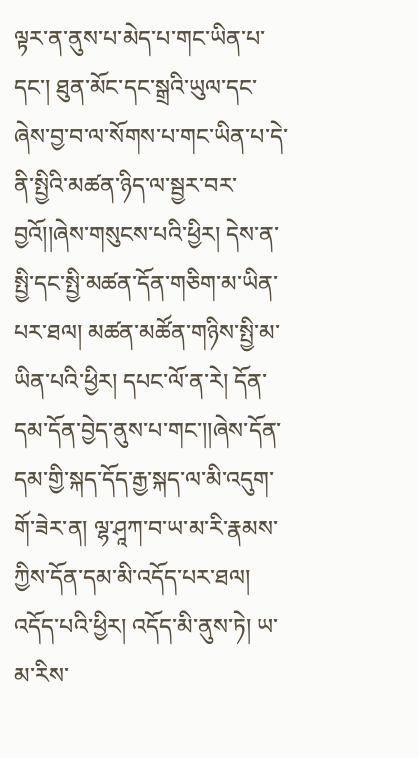ལྟར་ན་ནུས་པ་མེད་པ་གང་ཡིན་པ་དང་། ཐུན་མོང་དང་སྒྲའི་ཡུལ་དང་ཞེས་བྱ་བ་ལ་སོགས་པ་གང་ཡིན་པ་དེ་ནི་སྤྱིའི་མཚན་ཉིད་ལ་སྦྱར་བར་བྱའོ།།ཞེས་གསུངས་པའི་ཕྱིར། དེས་ན་སྤྱི་དང་སྤྱི་མཚན་དོན་གཅིག་མ་ཡིན་པར་ཐལ། མཚན་མཚོན་གཉིས་སྤྱི་མ་ཡིན་པའི་ཕྱིར། དཔང་ལོ་ན་རེ། དོན་དམ་དོན་བྱེད་ནུས་པ་གང་།།ཞེས་དོན་དམ་གྱི་སྐད་དོད་རྒྱ་སྐད་ལ་མི་འདུག་གོ་ཟེར་ན། ལྷ་ཤཱཀ་བ་ཡ་མ་རི་རྣམས་ཀྱིས་དོན་དམ་མི་འདོད་པར་ཐལ། འདོད་པའི་ཕྱིར། འདོད་མི་ནུས་ཏེ། ཡ་མ་རིས་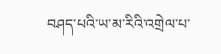བཤད་པའི་ཡ་མ་རིའི་འགྲེལ་པ་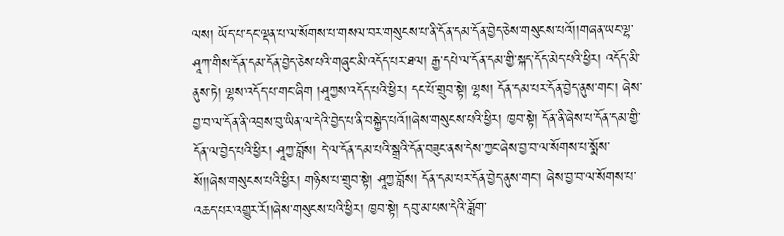ལས། ཡོད་པ་དང་ལྡན་པ་ལ་སོགས་པ་གསལ་བར་གསུངས་པ་ནི་དོན་དམ་དོན་བྱེད་ཅེས་གསུངས་པའོ།།གཞན་ཡང་ལྷ་ཤཱཀ་གིས་དོན་དམ་དོན་བྱེད་ཅེས་པའི་གཞུང་མི་འདོད་པར་ཐལ། རྒྱ་དཔེ་ལ་དོན་དམ་གྱི་སྐད་དོད་མེད་པའི་ཕྱིར། འདོད་མི་ནུས་ཏེ། ལྷས་འདོད་པ་གང་ཞིག །ཤཱཀྱས་འདོད་པའི་ཕྱིར། དང་པོ་གྲུབ་སྟེ། ལྷས། དོན་དམ་པར་དོན་བྱེད་ནུས་གང་། ཞེས་བྱ་བ་ལ་དོན་ནི་འབྲས་བུ་ཡིན་ལ་དེའི་བྱེད་པ་ནི་བསྐྱེད་པའོ།།ཞེས་གསུངས་པའི་ཕྱིར། ཁྱབ་སྟེ། དོན་ནི་ཞེས་པ་དོན་དམ་གྱི་དོན་ལ་བྱེད་པའི་ཕྱིར། ཤཱཀྱ་བློས། དེ་ལ་དོན་དམ་པའི་སྒྲའི་དོན་བཟུང་ནས་དེས་ཀྱང་ཞེས་བྱ་བ་ལ་སོགས་པ་སྨོས་སོ།།ཞེས་གསུངས་པའི་ཕྱིར། གཉིས་པ་གྲུབ་སྟེ། ཤཱཀྱ་བློས། དོན་དམ་པར་དོན་བྱེད་ནུས་གང་། ཞེས་བྱ་བ་ལ་སོགས་པ་འཆད་པར་འགྱུར་རོ།།ཞེས་གསུངས་པའི་ཕྱིར། ཁྱབ་སྟེ། དབུ་མ་པས་དེའི་ཟློག་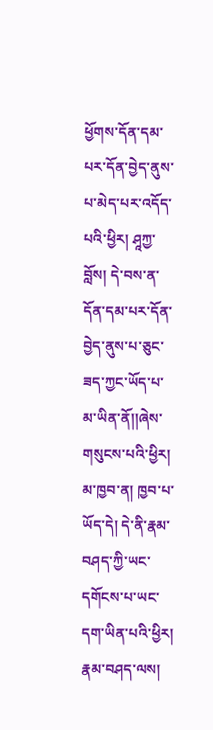ཕྱོགས་དོན་དམ་པར་དོན་བྱེད་ནུས་པ་མེད་པར་འདོད་པའི་ཕྱིར། ཤཱཀྱ་བློས། དེ་བས་ན་དོན་དམ་པར་དོན་བྱེད་ནུས་པ་ཅུང་ཟད་ཀྱང་ཡོད་པ་མ་ཡིན་ནོ།།ཞེས་གསུངས་པའི་ཕྱིར། མ་ཁྱབ་ན། ཁྱབ་པ་ཡོད་དེ། དེ་ནི་རྣམ་བཤད་ཀྱི་ཡང་དགོངས་པ་ཡང་དག་ཡིན་པའི་ཕྱིར། རྣམ་བཤད་ལས།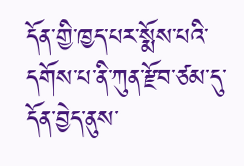དོན་གྱི་ཁྱད་པར་སྨོས་པའི་དགོས་པ་ནི་ཀུན་རྫོབ་ཙམ་དུ་དོན་བྱེད་ནུས་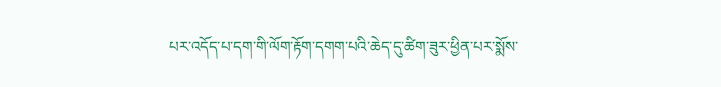པར་འདོད་པ་དག་གི་ལོག་རྟོག་དགག་པའི་ཆེད་དུ་ཚིག་ཟུར་ཕྱིན་པར་སྨོས་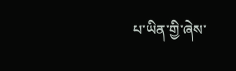པ་ཡིན་གྱི་ཞེས་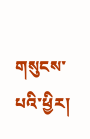གསུངས་པའི་ཕྱིར།